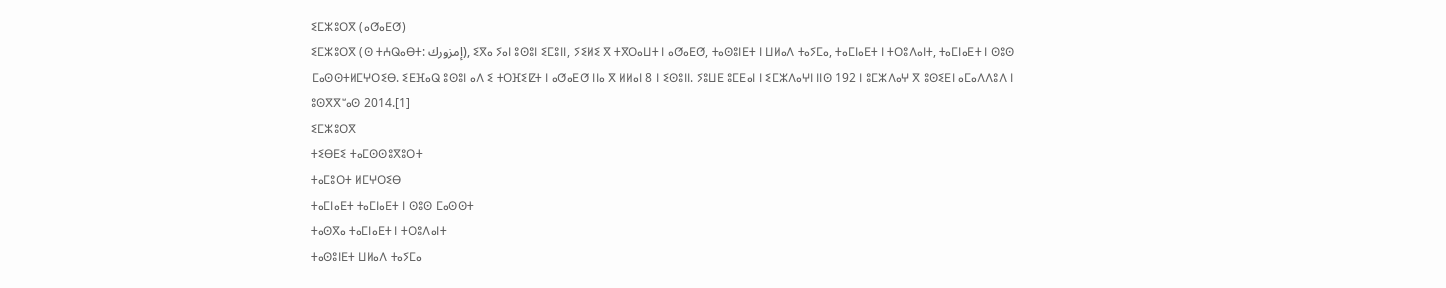ⵉⵎⵣⵓⵔⴳ (ⴰⵚⴰⴹⵚ)
ⵉⵎⵣⵓⵔⴳ (ⵙ ⵜⵄⵕⴰⴱⵜ: إمزورك), ⵉⴳⴰ ⵢⴰⵏ ⵓⵙⵓⵏ ⵉⵎⵓⵏⵏ, ⵢⵉⵍⵉ ⴳ ⵜⴳⵔⴰⵡⵜ ⵏ ⴰⵚⴰⴹⵚ, ⵜⴰⵙⵓⵏⴹⵜ ⵏ ⵡⵍⴰⴷ ⵜⴰⵢⵎⴰ, ⵜⴰⵎⵏⴰⴹⵜ ⵏ ⵜⵔⵓⴷⴰⵏⵜ, ⵜⴰⵎⵏⴰⴹⵜ ⵏ ⵙⵓⵙ ⵎⴰⵙⵙⵜⵍⵎⵖⵔⵉⴱ. ⵉⴹⴼⴰⵕ ⵓⵙⵓⵏ ⴰⴷ ⵉ ⵜⵔⴼⵉⵇⵜ ⵏ ⴰⵚⴰⴹⵚ ⵏⵏⴰ ⴳ ⵍⵍⴰⵏ 8 ⵏ ⵉⵙⵓⵏⵏ. ⵢⵓⵡⴹ ⵓⵎⴹⴰⵏ ⵏ ⵉⵎⵣⴷⴰⵖⵏ ⵏⵏⵙ 192 ⵏ ⵓⵎⵣⴷⴰⵖ ⴳ ⵓⵙⵉⴹⵏ ⴰⵎⴰⴷⴷⵓⴷ ⵏ ⵓⵙⴳⴳⵯⴰⵙ 2014.[1]
ⵉⵎⵣⵓⵔⴳ
ⵜⵉⴱⴹⵉ ⵜⴰⵎⵙⵙⵓⴳⵓⵔⵜ
ⵜⴰⵎⵓⵔⵜ ⵍⵎⵖⵔⵉⴱ
ⵜⴰⵎⵏⴰⴹⵜ ⵜⴰⵎⵏⴰⴹⵜ ⵏ ⵙⵓⵙ ⵎⴰⵙⵙⵜ
ⵜⴰⵙⴳⴰ ⵜⴰⵎⵏⴰⴹⵜ ⵏ ⵜⵔⵓⴷⴰⵏⵜ
ⵜⴰⵙⵓⵏⴹⵜ ⵡⵍⴰⴷ ⵜⴰⵢⵎⴰ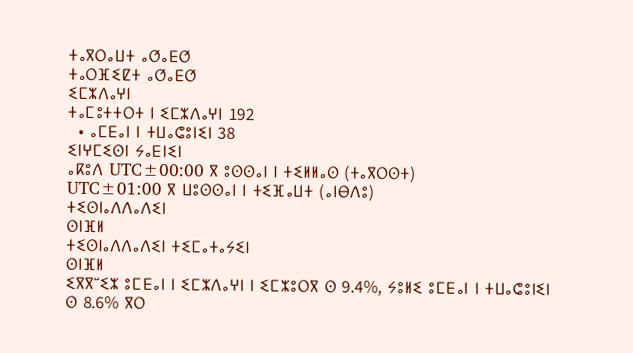ⵜⴰⴳⵔⴰⵡⵜ ⴰⵚⴰⴹⵚ
ⵜⴰⵔⴼⵉⵇⵜ ⴰⵚⴰⴹⵚ
ⵉⵎⵣⴷⴰⵖⵏ
ⵜⴰⵎⵓⵜⵜⵔⵜ ⵏ ⵉⵎⵣⴷⴰⵖⵏ 192
  • ⴰⵎⴹⴰⵏ ⵏ ⵜⵡⴰⵛⵓⵏⵉⵏ 38
ⵉⵏⵖⵎⵉⵙⵏ ⵢⴰⴹⵏⵉⵏ
ⴰⴽⵓⴷ UTC±00:00 ⴳ ⵓⵙⵙⴰⵏ ⵏ ⵜⵉⵍⵍⴰⵙ (ⵜⴰⴳⵔⵙⵜ)
UTC±01:00 ⴳ ⵡⵓⵙⵙⴰⵏ ⵏ ⵜⵉⴼⴰⵡⵜ (ⴰⵏⴱⴷⵓ)
ⵜⵉⵙⵏⴰⴷⴷⴰⴷⵉⵏ
ⵙⵏⴼⵍ
ⵜⵉⵙⵏⴰⴷⴷⴰⴷⵉⵏ ⵜⵉⵎⴰⵜⴰⵢⵉⵏ
ⵙⵏⴼⵍ
ⵉⴳⴳⵯⵉⵣ ⵓⵎⴹⴰⵏ ⵏ ⵉⵎⵣⴷⴰⵖⵏ ⵏ ⵉⵎⵣⵓⵔⴳ ⵙ 9.4%, ⵢⵓⵍⵉ ⵓⵎⴹⴰⵏ ⵏ ⵜⵡⴰⵛⵓⵏⵉⵏ ⵙ 8.6% ⴳⵔ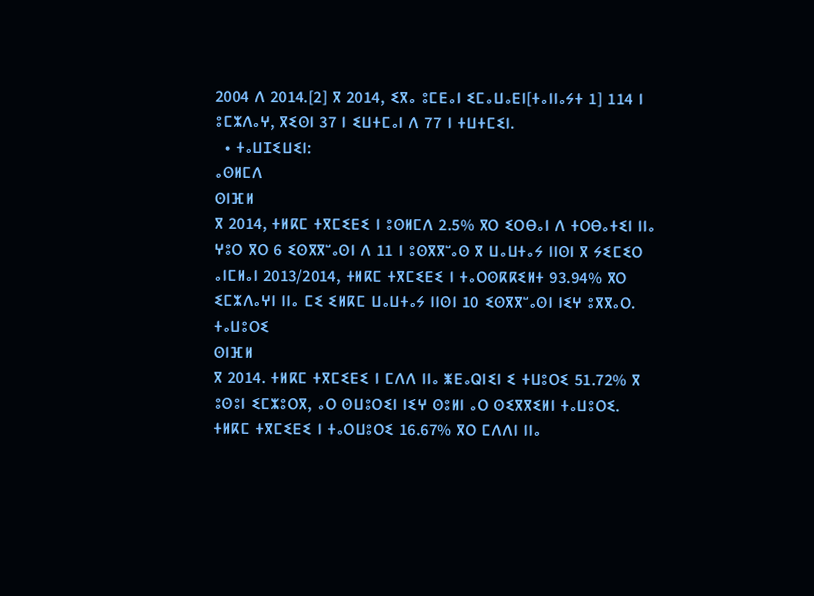2004 ⴷ 2014.[2] ⴳ 2014, ⵉⴳⴰ ⵓⵎⴹⴰⵏ ⵉⵎⴰⵡⴰⴹⵏ[ⵜⴰⵏⵏⴰⵢⵜ 1] 114 ⵏ ⵓⵎⵣⴷⴰⵖ, ⴳⵉⵙⵏ 37 ⵏ ⵉⵡⵜⵎⴰⵏ ⴷ 77 ⵏ ⵜⵡⵜⵎⵉⵏ.
  • ⵜⴰⵡⵊⵉⵡⵉⵏ:
ⴰⵙⵍⵎⴷ
ⵙⵏⴼⵍ
ⴳ 2014, ⵜⵍⴽⵎ ⵜⴳⵎⵉⴹⵉ ⵏ ⵓⵙⵍⵎⴷ 2.5% ⴳⵔ ⵉⵔⴱⴰⵏ ⴷ ⵜⵔⴱⴰⵜⵉⵏ ⵏⵏⴰ ⵖⵓⵔ ⴳⵔ 6 ⵉⵙⴳⴳⵯⴰⵙⵏ ⴷ 11 ⵏ ⵓⵙⴳⴳⵯⴰⵙ ⴳ ⵡⴰⵡⵜⴰⵢ ⵏⵏⵙⵏ ⴳ ⵢⵉⵎⵉⵔ ⴰⵏⵎⵍⴰⵏ 2013/2014, ⵜⵍⴽⵎ ⵜⴳⵎⵉⴹⵉ ⵏ ⵜⴰⵔⵙⴽⴽⵉⵍⵜ 93.94% ⴳⵔ ⵉⵎⵣⴷⴰⵖⵏ ⵏⵏⴰ ⵎⵉ ⵉⵍⴽⵎ ⵡⴰⵡⵜⴰⵢ ⵏⵏⵙⵏ 10 ⵉⵙⴳⴳⵯⴰⵙⵏ ⵏⵉⵖ ⵓⴳⴳⴰⵔ.
ⵜⴰⵡⵓⵔⵉ
ⵙⵏⴼⵍ
ⴳ 2014. ⵜⵍⴽⵎ ⵜⴳⵎⵉⴹⵉ ⵏ ⵎⴷⴷ ⵏⵏⴰ ⵥⴹⴰⵕⵏⵉⵏ ⵉ ⵜⵡⵓⵔⵉ 51.72% ⴳ ⵓⵙⵓⵏ ⵉⵎⵣⵓⵔⴳ, ⴰⵔ ⵙⵡⵓⵔⵉⵏ ⵏⵉⵖ ⵙⵓⵍⵏ ⴰⵔ ⵙⵉⴳⴳⵉⵍⵏ ⵜⴰⵡⵓⵔⵉ. ⵜⵍⴽⵎ ⵜⴳⵎⵉⴹⵉ ⵏ ⵜⴰⵔⵡⵓⵔⵉ 16.67% ⴳⵔ ⵎⴷⴷⵏ ⵏⵏⴰ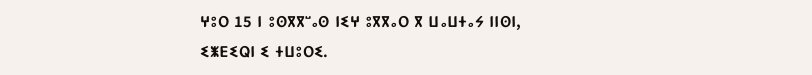ⵖⵓⵔ 15 ⵏ ⵓⵙⴳⴳⵯⴰⵙ ⵏⵉⵖ ⵓⴳⴳⴰⵔ ⴳ ⵡⴰⵡⵜⴰⵢ ⵏⵏⵙⵏ, ⵉⵥⴹⵉⵕⵏ ⵉ ⵜⵡⵓⵔⵉ.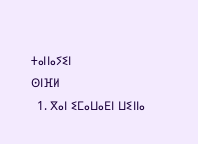ⵜⴰⵏⵏⴰⵢⵉⵏ
ⵙⵏⴼⵍ
  1. ⴳⴰⵏ ⵉⵎⴰⵡⴰⴹⵏ ⵡⵉⵏⵏⴰ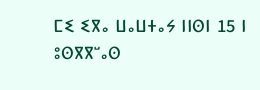ⵎⵉ ⵉⴳⴰ ⵡⴰⵡⵜⴰⵢ ⵏⵏⵙⵏ 15 ⵏ ⵓⵙⴳⴳⵯⴰⵙ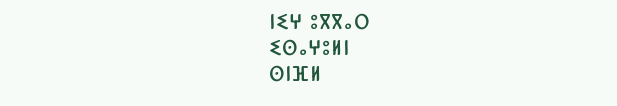ⵏⵉⵖ ⵓⴳⴳⴰⵔ
ⵉⵙⴰⵖⵓⵍⵏ
ⵙⵏⴼⵍ